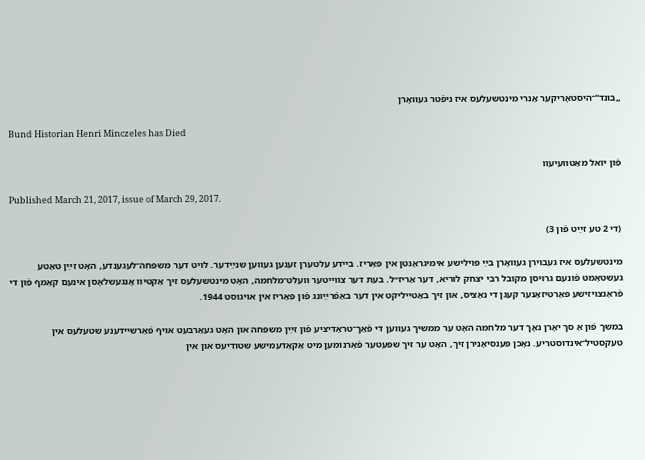„בונד“־היסטאָריקער אַנרי מינטשעלעס איז ניפֿטר געװאָרן

Bund Historian Henri Minczeles has Died

פֿון יואל מאַטוועיעוו

Published March 21, 2017, issue of March 29, 2017.

(די 2 טע זײַט פֿון 3)

מינטשעלעס איז געבוירן געוואָרן בײַ פּוילישע אימיגראַנטן אין פּאַריז. ביידע עלטערן זענען געווען שנײַדער. לויט דער משפּחה־לעגענדע, האָט זײַן טאַטע געשטאַמט פֿונעם גרויסן מקובל רבי יצחק לוריא, דער אַריז״ל. בעת דער צווייטער וועלט־מלחמה, האָט מינטשעלעס זיך אַקטיוו אָנגעשלאָסן אינעם קאַמף פֿון די פֿראַנצויזישע פּאַרטיזאַנער קעגן די נאַציס, און זיך באַטייליקט אין דער באַפֿרײַונג פֿון פּאַריז אין אויגוסט 1944.

במשך פֿון אַ סך יאָרן נאָך דער מלחמה האָט ער ממשיך געווען די פֿאַך־טראַדיציע פֿון זײַן משפּחה און האָט געאַרבעט אויף פֿאַרשיידענע שטעלעס אין טעקסטיל־אינדוסטריע. נאָכן פּענסיאָנירן זיך, האָט ער זיך שפּעטער פֿאַרנומען מיט אַקאַדעמישע שטודיעס און אין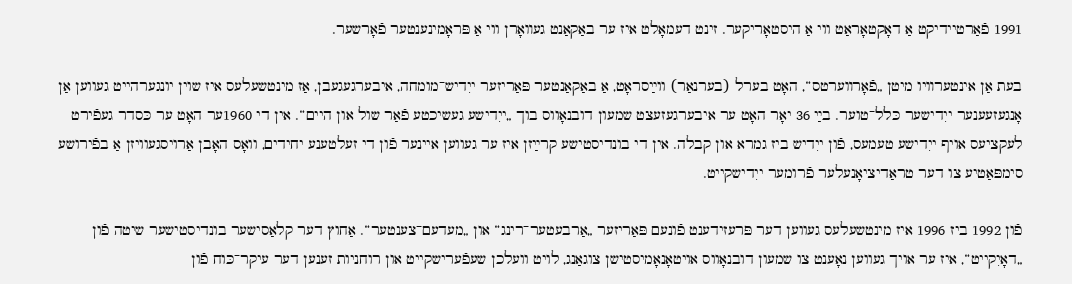1991 פֿאַרטיידיקט אַ דאָקטאָראַט ווי אַ היסטאָריקער. זינט דעמאָלט איז ער באַקאַנט געװאָרן ווי אַ פּראָמינענטער פֿאָרשער.

בעת אַן אינטערװיו מיטן „פֿאָרװערטס“, האָט בערל (בערנאַר) ווײַסראָט, אַ באַקאַנטער פּאַריזער ייִדיש־מומחה, איבערגעגעבן, אַז מינטשעלעס איז שוין יונגערהייט געווען אַן אָנגעזעענער ייִדישער כּלל־טוער. בײַ 36 יאָר האָט ער איבערגעזעצט שמעון דובנאָווס בוך „ייִדישע געשיכטע פֿאַר שול און היים“. אין די 1960ער האָט ער כּסדר געפֿירט לעקציעס אויף ייִדישע טעמעס, פֿון ייִדיש ביז גמרא און קבלה. אין די בונדיסטישע קרײַזן איז ער געווען איינער פֿון די זעלטענע יחידים, וואָס האָבן אַרויסגעוויזן אַ בפֿירושע סימפּאַטיע צו דער טראַדיציאָנעלער פֿרומער ייִדישקייט.

פֿון 1992 ביז 1996 איז מינטשעלעס געווען דער פּרעזידענט פֿונעם פּאַריזער „אַרבעטער־רינג“ און „מעדעם־צענטער“. אַחוץ דער קלאַסישער בונדיסטישער שיטה פֿון „דאָיִקייט“, איז ער אויך געווען נאָענט צו שמעון דובנאָווס אויטאָנאָמיסטישן צוגאַנג, לויט וועלכן שעפֿערישקייט און רוחניות זענען דער עיקר־כּוח פֿון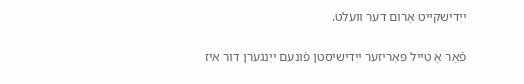ייִדישקייט אַרום דער וועלט.

פֿאַר אַ טייל פּאַריזער ייִדישיסטן פֿונעם ייִנגערן דור איז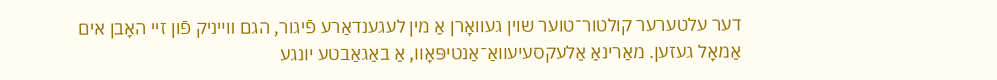דער עלטערער קולטור־טוער שוין געוואָרן אַ מין לעגענדאַרע פֿיגור, הגם װײניק פֿון זיי האָבן אים אַמאָל געזען. מאַרינאַ אַלעקסעיעוואַ־אַנטיפּאָוו, אַ באַגאַבטע יונגע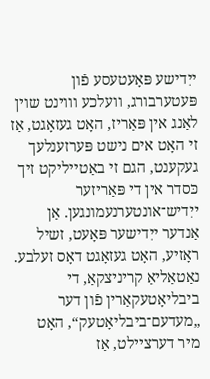ייִדישע פּאָעטעסע פֿון פּעטערבורג, וועלכע וווינט שוין לאַנג אין פּאַריז, האָט געזאָגט, אַז זי האָט אים נישט פּערזענלעך געקענט, הגם זי באַטייליקט זיך כּסדר אין די פּאַריזער ייִדיש־אונטערנעמונגען. אַן אַנדער ייִדישער פּאָעט, זשיל ראָזיע, האָט געזאָגט דאָס זעלבע. נאַטאַליאַ קריניצקאַ, די ביבליאָטעקאַרין פֿון דער „מעדעם־ביבליאָטעק“, האָט מיר דערציילט, אַז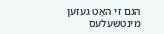הגם זי האָט געזען מינטשעלעס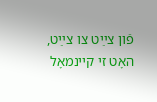פֿון צײַט צו צײַט, האָט זי קיינמאָל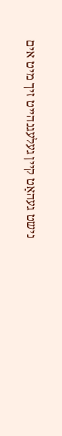נישט געהאַט קיין געלעגנהייט זיך מיט אים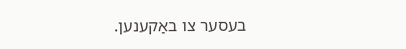בעסער צו באַקענען.